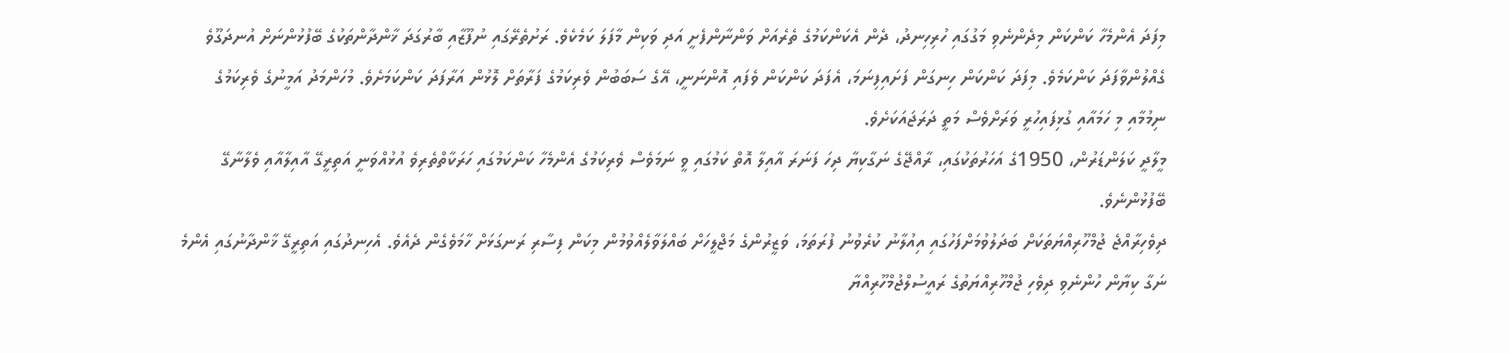މިފަދަ އެންމެހާ ކަންކަން މިދެންނެވި މަގުގައި ހުރިހިނދު، ދެން އެކަންކަމުގެ ތެރެއަށް ވަންނާންފެށީ އަދި ވަކިން މާފަލަ ކަމެކެވެ. ރަށުތެރޭގައި ނުފޫޒާއި ބާރުގަދަ ޚާންދާންތަކުގެ ބޭފުޅުންނަށް އުނދަގޫވެ ގެއްލުންވާފަދަ ކަންކަމެވެ. މިފަދަ ކަންކަން ހިނގަން ފަށައިފިނަމަ، އެފަދަ ކަންކަން ވެފައި އޮންނަނީ، އޭގެ ސަބަބުން ވެރިކަމުގެ ފަރާތަށް ލޮޅުން އަރާފަދަ ކަންކަމަށެވެ. މުހަންމަދު އަމީނުގެ ވެރިކަމުގެ ނިމުމާއި މި ހަމައާއި ގުޅިފައިހުރީ ވަރަށްވެސް މަތީ ދަރަޖައަކަށެވެ.
މީލާދީ ކަލަންޑަރުން، 1950ގެ އަހަރުތަކުގައި، ރާއްޖޭގެ ނަގާކިޔާ ދިހަ ފަނަރަ އާއިލާ އޮތް ކަމުގައި ވީ ނަމަވެސް ވެރިކަމުގެ އެންމެހާ ކަންކަމުގައި ހަރަކާތްތެރިވެ އުޅުއްވަނީ އަތިރީގޭ އާއިލާއާއި ވެލާނާގޭ ބޭފުޅުންނެވެ.
ދިވެހިރާއްޖެ ޖުމްހޫރިއްޔަތަކަށް ބަދަލުވުމަށްފަހުގައި އިއުލާނު ކުރެވުނު ފުރަތަމަ، ވަޒީރުންގެ މަޖްލީހަށް ބައްލަވާލެއްވުމުން މިކަން ފިސާރި ރަނގަޅަށް ހާމަވެގެން ދެއެވެ. އެހިނދުގައި އަތިރީގޭ ޚާންދާނުގައި އެންމެ ނަގާ ކިޔާން ހުންނެވި ދިވެހި ޖުމްހޫރިއްޔަތުގެ ރައީސުލްޖުމްހޫރިއްޔާ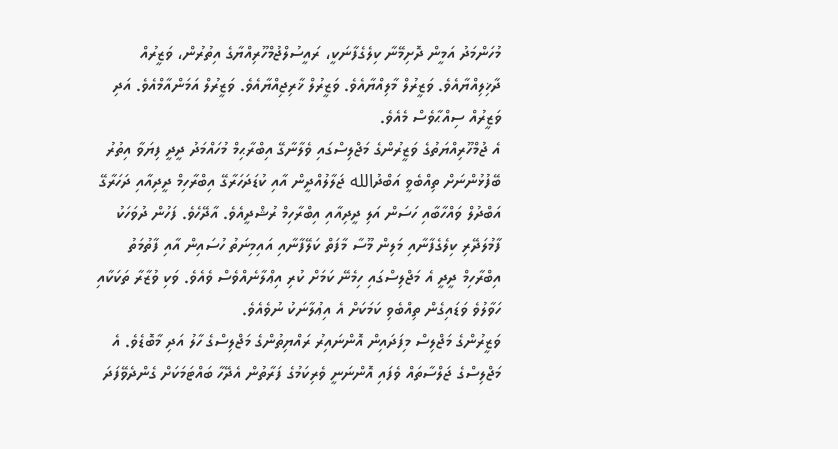މުހަންމަދު އަމީން ދޮށިމޭނާ ކިލެގެފާނަކީ، ރައީސުލްޖުމްހޫރިއްޔާގެ އިތުރުން، ވަޒީރުއް ދާޚިލިއްޔާއެވެ. ވަޒީރުލް މާލިއްޔާއެވެ. ވަޒީރުލް ޚާރިޖިއްޔާއެވެ. ވަޒީރުލް އަމަންއާމްއެވެ. އަދި ވަޒީރުއް ސިއްޙާވެސް މެއެވެ.
އެ ޖުމްހޫރިއްޔަތުގެ ވަޒީރުންގެ މަޖްލިސްގައި ވެލާނާގޭ އިބްރާޙިމް މުހައްމަދު ދީދީ ފިޔަވާ އިތުރު ބޭފުޅުންނަށް ތިއްބެވީ އަބްދުالله ޖަލާލުއްދީން އާއި ކުޑަދަހަރާގޭ އިބްރާހިމް ދީދިއާއި ދަހަރާގޭ އަބްދުލް ވައްހާބާއި ހަސަން އަލި ދީދިއާއި އިބްރާހިމް ރުޝްދީއެވެ. އާދޭހެވެ. ފަހުން ދުވަހަކު ފާމުލަދޭރި ކިލެގެފާނާއި މަލިން މޫސާ މާފަތް ކަލޭފާނާއި އައިމިނަތު ހުސައިން އާއި ފާތުމަތު އިބްރާހިމް ދީދީ އެ މަޖްލިސްގައި ހިމެނޭ ކަމަށް ކުރި އިޢްލާނެއްވެސް ވެއެވެ. ވަކި ވުޒާރާ ތަކަކާއި ހަވާލުވެ ވަޑައިގެން ތިއްބެވި ކަމަކަށް އެ އިޢުލާނަކު ނުވެއެވެ.
ވަޒީރުންގެ މަޖްލިސް މިފަދައިން އޮންނައިރު ރައްޔިތުންގެ މަޖްލިސްގެ ހާލު އަދި މާބޮޑެވެ. އެ މަޖްލިސްގެ ޖަލްސާތައް ވެފައި އޮންނަނީ ވެރިކަމުގެ ފަރާތުން އެދޭހާ ބައްޓަމަކަށް ގެންދެވޭފަދަ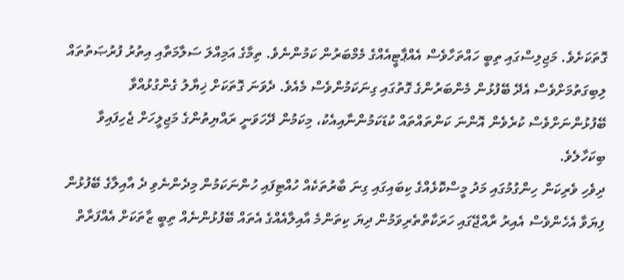ގޮތަކަށެވެ. މަޖިލިސްގައި ތިބީ ހައްތަހާވެސް އެއްޕާޓީއެއްގެ މެމްބަރުން ކަމުންނެވެ. ތިމާގެ އަމިއްލަ ސަލާމަތާއި އިތުރު ފުރުޞަތުތައް ލިބިގަތުމަށްވެސް އެދޭ ބޭފުޅުން މެންބަރުންގެ ގޮތުގައި ގިނަކަމުންވެސް މެއެވެ. ދެވަނަ ގޮތަކަށް ޚިޔާލު ގެންގުޅުއްވާ ބޭފުޅުންނަށްވެސް ކުރެވެން އޮންނަ ކަންތައްތައް ކުޑަކަމުންނާއިއެކު، މިކަމުން ދޭހަވަނީ ރައްޔިތުންގެ މަޖިލީހަށް ޖެހިފައިވާ ބިކަހާލެވެ.
ދިވެހި ވެރިކަން ހިންގުމުގައި މަދު މީސްކޮޅެއްގެ ކިބައިގައި ގިނަ ބާރުތަކެއް ހުއްޓިފައި ހުންނަކަމުން މިދެންނެވި ދެ އާއިލާގެ ބޭފުޅުން ފިޔަވާ އެހެންވެސް އެއިރު ރާއްޖޭގައި ހަރަކާތްތެރިވަމުން ދިޔަ ކިތަންމެ އާއިލާއެއްގެ އެތައް ބޭފުޅުންނެއް ތިބީ ޒާތަކަށް އެއްފަރާތް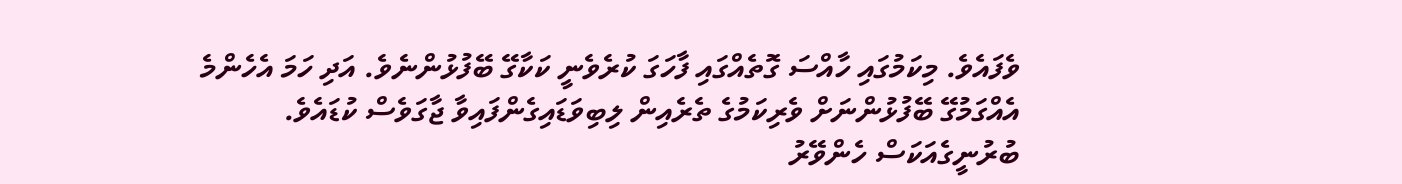ވެފައެވެ. މިކަމުގައި ހާއްސަ ގޮތެއްގައި ފާހަގަ ކުރެވެނީ ކަކާގޭ ބޭފުޅުންނެވެ. އަދި ހަމަ އެހެންމެ އެއްގަމުގޭ ބޭފުޅުންނަށް ވެރިކަމުގެ ތެރެއިން ލިބިވަޑައިގެންފައިވާ ޖާގަވެސް ކުޑައެވެ. ބުރުނީގެއަކަސް ހެންވޭރު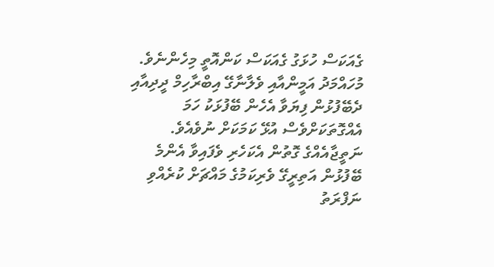ގެއަކަސް ހުޅަގު ގެއަކަސް ކަންއޮތީ މިހެންނެވެ. މުހައްމަދު އަމީންއާއި ވެލާނާގޭ އިބްރާހިމް ދީދިއާއި ދެބޭފުޅުން ފިޔަވާ އެހެން ބޭފުޅަކު ހަމަ އެއްގޮތަކަށްވެސް އުޅޭ ކަމަކަށް ނުވެއެވެ.
ނަތީޖާއެއްގެ ގޮތުން އެކަހެރި ވެފައިވާ އެންމެ ބޭފުޅުން އަތިރީގޭ ވެރިކަމުގެ މައްޗަށް ކުރެއްވި ނަފްރަތު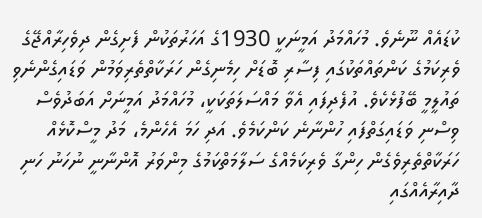ކުޑައެއް ނޫނެވެ. މުހައްމަދު އަމީނަކީ 1930ގެ އަހަރުތަކުން ފެށިގެން ދިވެހިރާއްޖޭގެ ވެރިކަމުގެ ކަންތައްތަކުގައި ފިސާރި ބޮޑަށް ހިމެނިގެން ހަރަކާތްތެރިވަމުން ވަޑައިގެންނެވި ތައުލީމީ ބޭފުޅެކެވެ. އުފެދިފައި އެވާ މައްސަލަތަކަކީ، މުހައްމަދު އަމީނަށް އަބަދުވެސް ވިސްނި ވަޑައިގަތްފައި ހުންނާނެ ކަންކަމެވެ. އަދި ހަމަ އެހެންމެ، މަދު މީސްކޮޅެއް ހަރަކާތްތެރިވެގެން ހިންގާ ވެރިކަމެއްގެ ސަލާމަތްކަމުގެ މިންވަރު އޮންނާނީ ނުހަނު ހަނި ދާއިރާއެއްގައި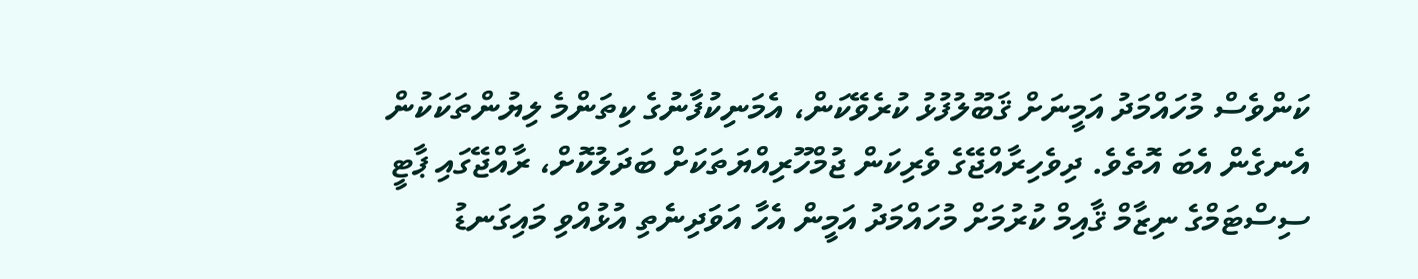ކަންވެސް މުހައްމަދު އަމީނަށް ޤަބޫލުފުޅު ކުރެވޭކަން، އެމަނިކުފާނުގެ ކިތަންމެ ލިޔުންތަކަކުން އެނގެން އެބަ އޮތެވެ. ދިވެހިރާއްޖޭގެ ވެރިކަން ޖުމްހޫރިއްޔަތަކަށް ބަދަލުކޮށް، ރާއްޖޭގައި ޕާޓީ ސިސްޓަމްގެ ނިޒާމް ޤާއިމް ކުރުމަށް މުހައްމަދު އަމީން އެހާ އަވަދިނެތި އުޅުއްވި މައިގަނޑު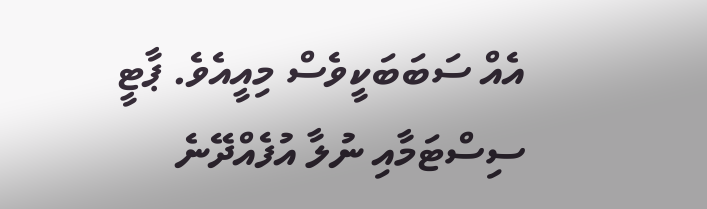އެއް ސަބަބަކީވެސް މިއީއެވެ. ޕާޓީ ސިސްޓަމާއި ނުލާ އުފެއްދޭނެ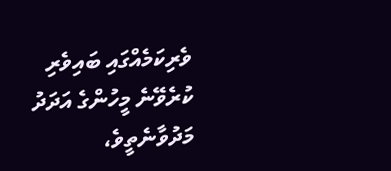ވެރިކަމެއްގައި ބައިވެރި ކުރެވޭނެ މީހުންގެ އަދަދު މަދުވާނެތީވެ،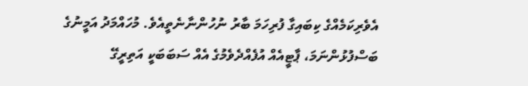އެވެރިކަމެއްގެ ކިބައިގާ ފުރިހަމަ ބާރު ނުހުންނާނެތީއެވެ. މުހައްމަދު އަމީނުގެ ބަސްފުޅުންނަމަ، ޕާޓީއެއް އުފެއްދެވެމުގެ އެއް ސަބަބަކީ އަތިރީގޭ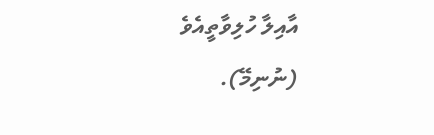އާއިލާ ހުލިވާތީއެވެ
(ނުނިމޭ).